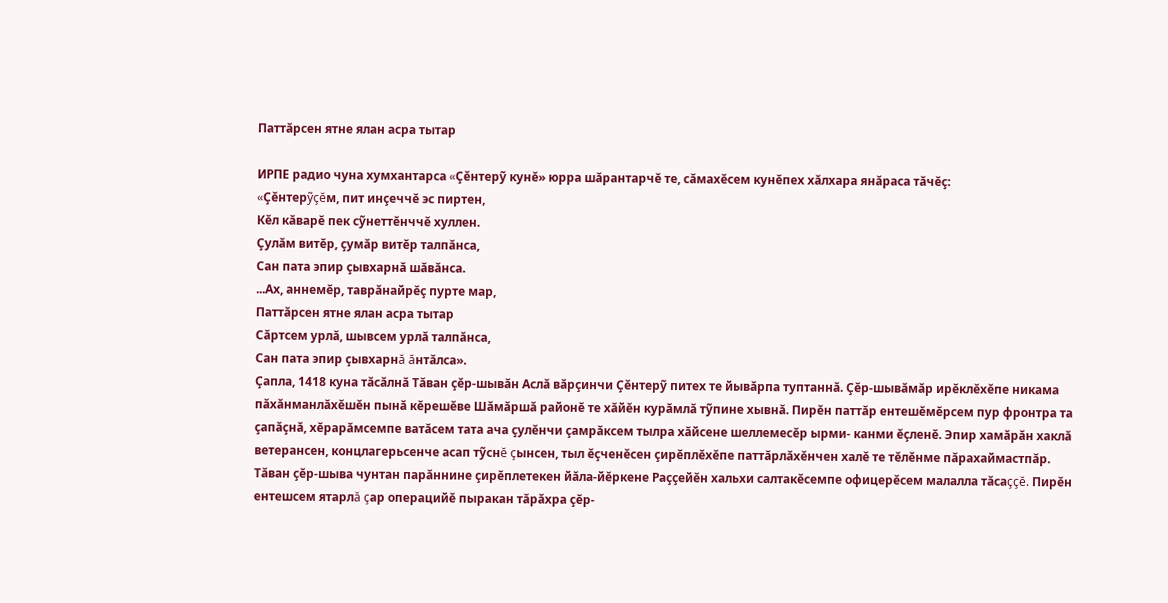Паттăрсен ятне ялан асра тытар

ИРПЕ радио чуна хумхантарса «Çĕнтерỹ кунĕ» юрра шăрантарчĕ те, сăмахĕсем кунĕпех хăлхара янăраса тăчĕç:
«Çĕнтерỹçĕм, пит инçеччĕ эс пиртен,
Кĕл кăварĕ пек сỹнеттĕнччĕ хуллен.
Çулăм витĕр, çумăр витĕр талпăнса,
Сан пата эпир çывхарнă шăвăнса.
...Ах, аннемĕр, таврăнайрĕç пурте мар,
Паттăрсен ятне ялан асра тытар
Сăртсем урлă, шывсем урлă талпăнса,
Сан пата эпир çывхарнă ăнтăлса».
Çапла, 1418 куна тăсăлнă Тăван çĕр-шывăн Аслă вăрçинчи Çĕнтерỹ питех те йывăрпа туптаннă. Çĕр-шывăмăр ирĕклĕхĕпе никама пăхăнманлăхĕшĕн пынă кĕрешĕве Шăмăршă районĕ те хăйĕн курăмлă тỹпине хывнă. Пирĕн паттăр ентешĕмĕрсем пур фронтра та çапăçнă, хĕрарăмсемпе ватăсем тата ача çулĕнчи çамрăксем тылра хăйсене шеллемесĕр ырми- канми ĕçленĕ. Эпир хамăрăн хаклă ветерансен, концлагерьсенче асап тỹснĕ çынсен, тыл ĕçченĕсен çирĕплĕхĕпе паттăрлăхĕнчен халĕ те тĕлĕнме пăрахаймастпăр.
Тăван çĕр-шыва чунтан парăннине çирĕплетекен йăла-йĕркене Раççейĕн хальхи салтакĕсемпе офицерĕсем малалла тăсаççĕ. Пирĕн ентешсем ятарлă çар операцийĕ пыракан тăрăхра çĕр-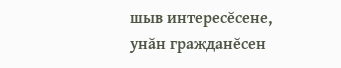шыв интересĕсене, унăн гражданĕсен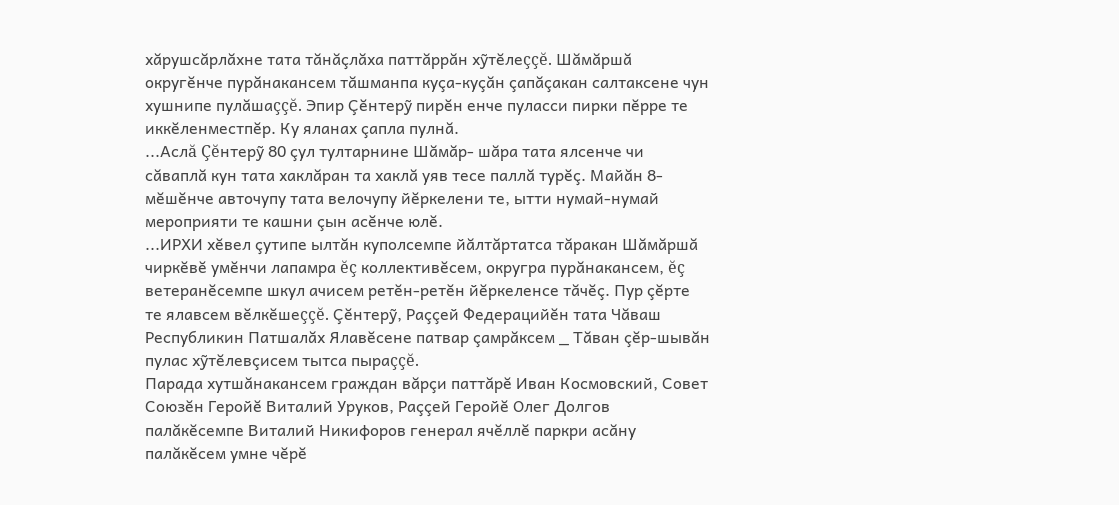хăрушсăрлăхне тата тăнăçлăха паттăррăн хỹтĕлеççĕ. Шăмăршă округĕнче пурăнакансем тăшманпа куçа-куçăн çапăçакан салтаксене чун хушнипе пулăшаççĕ. Эпир Çĕнтерỹ пирĕн енче пуласси пирки пĕрре те иккĕленместпĕр. Ку яланах çапла пулнă.
...Аслă Çĕнтерỹ 80 çул тултарнине Шăмăр- шăра тата ялсенче чи сăваплă кун тата хаклăран та хаклă уяв тесе паллă турĕç. Майăн 8-мĕшĕнче авточупу тата велочупу йĕркелени те, ытти нумай-нумай мероприяти те кашни çын асĕнче юлĕ.
...ИРХИ хĕвел çутипе ылтăн куполсемпе йăлтăртатса тăракан Шăмăршă чиркĕвĕ умĕнчи лапамра ĕç коллективĕсем, округра пурăнакансем, ĕç ветеранĕсемпе шкул ачисем ретĕн-ретĕн йĕркеленсе тăчĕç. Пур çĕрте те ялавсем вĕлкĕшеççĕ. Çĕнтерỹ, Раççей Федерацийĕн тата Чăваш Республикин Патшалăх Ялавĕсене патвар çамрăксем _ Тăван çĕр-шывăн пулас хỹтĕлевçисем тытса пыраççĕ.
Парада хутшăнакансем граждан вăрçи паттăрĕ Иван Космовский, Совет Союзĕн Геройĕ Виталий Уруков, Раççей Геройĕ Олег Долгов палăкĕсемпе Виталий Никифоров генерал ячĕллĕ паркри асăну палăкĕсем умне чĕрĕ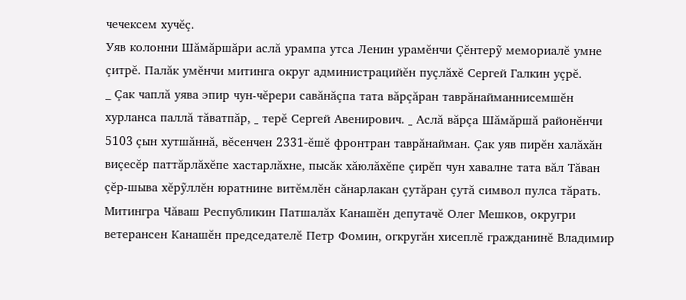чечексем хучĕç.
Уяв колонни Шăмăршăри аслă урампа утса Ленин урамĕнчи Çĕнтерỹ мемориалĕ умне çитрĕ. Палăк умĕнчи митинга округ администрацийĕн пуçлăхĕ Сергей Галкин уçрĕ.
_ Çак чаплă уява эпир чун-чĕрери савăнăçпа тата вăрçăран таврăнайманнисемшĕн хурланса паллă тăватпăр, _ терĕ Сергей Авенирович. _ Аслă вăрçа Шăмăршă районĕнчи 5103 çын хутшăннă, вĕсенчен 2331-ĕшĕ фронтран таврăнайман. Çак уяв пирĕн халăхăн виçесĕр паттăрлăхĕпе хастарлăхне, пысăк хăюлăхĕпе çирĕп чун хавалне тата вăл Тăван çĕр-шыва хĕрỹллĕн юратнине витĕмлĕн сăнарлакан çутăран çутă символ пулса тăрать.
Митингра Чăваш Республикин Патшалăх Канашĕн депутачĕ Олег Мешков, округри ветерансен Канашĕн председателĕ Петр Фомин, огкругăн хисеплĕ гражданинĕ Владимир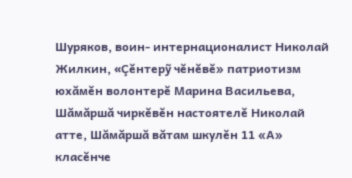Шуряков, воин- интернационалист Николай Жилкин, «Çĕнтерỹ чĕнĕвĕ» патриотизм юхăмĕн волонтерĕ Марина Васильева, Шăмăршă чиркĕвĕн настоятелĕ Николай атте, Шăмăршă вăтам шкулĕн 11 «А» класĕнче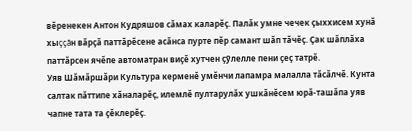вĕренекен Антон Кудряшов сăмах каларĕç. Палăк умне чечек çыххисем хунă хыççăн вăрçă паттăрĕсене асăнса пурте пĕр самант шăп тăчĕç. Çак шăплăха паттăрсен ячĕпе автоматран виçĕ хутчен çỹлелле пени çеç татрĕ.
Уяв Шăмăршăри Культура керменĕ умĕнчи лапамра малалла тăсăлчĕ. Кунта салтак пăттипе хăналарĕç, илемлĕ пултарулăх ушкăнĕсем юрă-ташăпа уяв чапне тата та çĕклерĕç.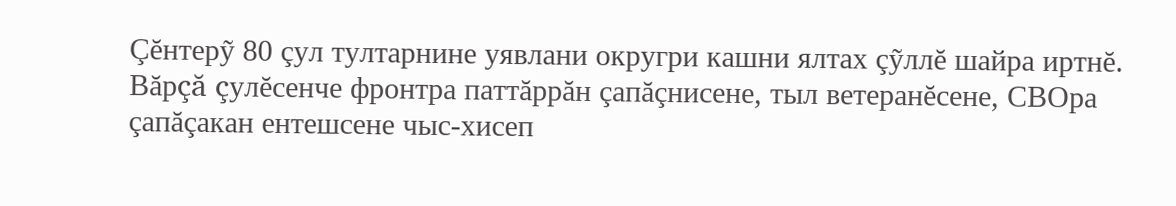Çĕнтерỹ 80 çул тултарнине уявлани округри кашни ялтах çỹллĕ шайра иртнĕ. Вăрçă çулĕсенче фронтра паттăррăн çапăçнисене, тыл ветеранĕсене, СВОра çапăçакан ентешсене чыс-хисеп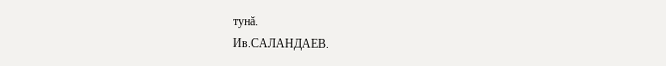тунă.
Ив.САЛАНДАЕВ.